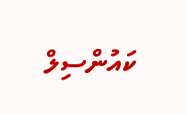ކައުންސިލް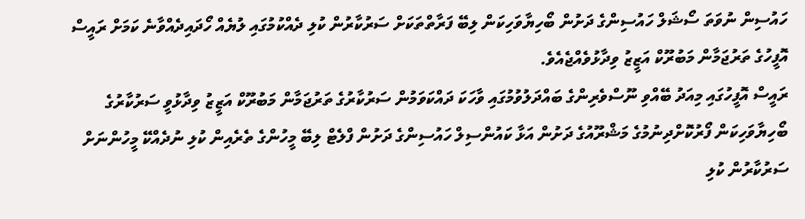ހައުސިން ނުވަތަ ސޯޝަލް ހައުސިންގެ ދަށުން ބޯހިޔާވަހިކަން ލިބޭ ފަރާތްތަކަށް ސަރުކާރުން ކުލި ދެއްކުމުގައި ލުޔެއް ހޯދައިދެއްވާނެ ކަމަށް ރައީސް އޮފީހުގެ ތަރުޖަމާން މަބުރޫކް އަޒީޒު ވިދާޅުވެއްޖެއެވެ.
ރައީސް އޮފީހުގައި މިއަދު ބޭއްވި ނޫސްވެރިންގެ ބައްދަލުވުމުގައި ވާހަކަ ދައްކަވަމުން ސަރުކާރުގެ ތަރުޖަމާން މަބުރޫކް އަޒީޒު ވިދާޅުވީ ސަރުކާރުގެ ބޯހިޔާވަހިކަން ފޯރުކޮށްދިނުމުގެ މަޝްރޫއުގެ ދަށުން އަޅާ ކައުންސިލް ހައުސިންގެ ދަށުން ފްލެޓް ލިބޭ މީހުންގެ ތެރެއިން ކުލި ނުދެއްކޭ މީހުންނަށް ސަރުކާރުން ކުލި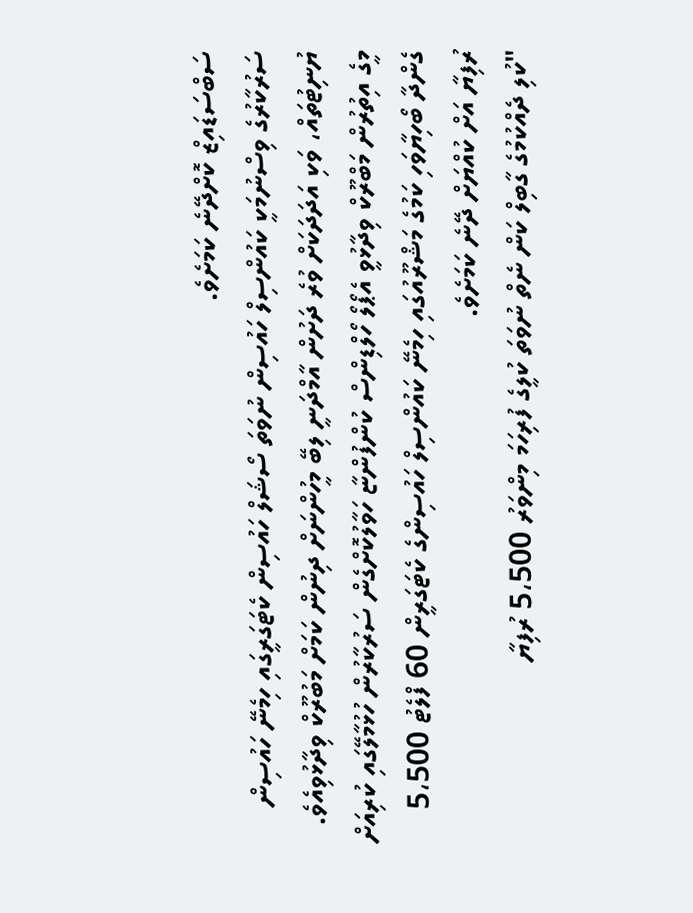ސަބްސަޑައިޒް ކޮށްދޭނެ ކަމަށެވެ.
ސަރުކާރުގެ ވިސްނުމަކީ ކައުންސިލް ހައުސިން ނުވަތަ ސޯޝަލް ހައުސިން ކެޓަގަރީގައި ހިމެނޭ ހައުސިން ޔުނިޓުތައް، ވަކި އަދަދަކަށް ވުރެ ދަށުން އާމްދަނީ ލިބޭ މީހުންނަށް ދިނުން ކަމަށް މަބުރޫކް ވިދާޅުވިއެވެ. މީގެ އިތުރުން މަބްރޫކް ވިދާޅުވީ އެޕޯލޯ ހޯލްޑިންސް ކުންފުންޏާ ހަވާލުކޮށްގެން ސަރުކާރުން ހުޅުމާލޭގައި ކުރިއަށް ގެންދާ ބޯހިޔާވަހި ކަމުގެ މަޝްރޫއުގައި ހިމެނޭ ކައުންސިލް ހައުސިންގެ ކެޓަގަރީން 60 ފްލެޓު 5،500 ރުފިޔާ އަށް ކުއްޔަށް ދޭނެ ކަމަށެވެ.
"ކުލި ދެއްކުމުގެ ގާބިލް ކަން ނެތް ނުވަތަ ކުލީގެ ފުރިހަމަ މިންވަރު 5،500 ރުފިޔާ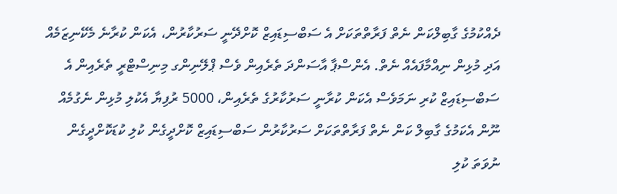ދެއްކުމުގެ ގާބިލްކަން ނެތް ފަރާތްތަކަށް އެ ސަބްސިޑައިޒް ކޮށްދޭނީ ސަރުކާރުން، އެކަން ކުރާނެ މެކޭނިޒަމެއް އަދި މުޅިން ނިއްމާފައެއް ނެތް. އެންސްޕާ އާސަންދަ ތެރެއިން ވެސް ޕްލޭނިންގ މިނިސްޓްރީ ތެރެއިން އެ ސަބްސިޑައިޒް ކުރި ނަމަވެސް އެކަން ކުރާނީ ސަރުކާރުގެ ތެރެއިން، 5000 ރުފިޔާ އެކުލި މުޅިން ނެގުމެއް ނޫން އެކަމުގެ ގާބިލް ކަން ނެތް ފަރާތްތަކަށް ސަރުކާރުން ސަބްސިޑައިޒް ކޮށްދީގެން ކުލި ކުޑަކޮށްދީގެން ނުވަތަ ކުލި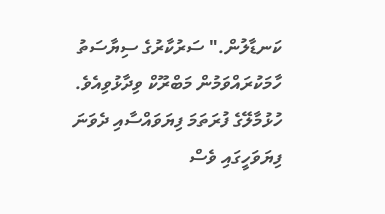ކަނޑާލުން." ސަރުކާރުގެ ސިޔާސަތު ހާމަކުރައްވަމުން މަބްރޫކް ވިދާޅުވިއެވެ.
ހުޅުމާލޭގެ ފުރަތަމަ ފިޔަވައްސާއި ދެވަނަ ފިޔަވަހީގައި ވެސް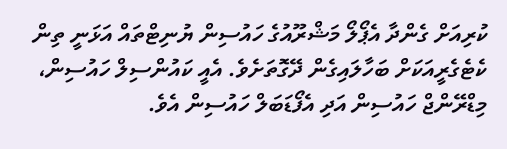ކުރިއަށް ގެންދާ އެޕޯލޯ މަޝްރޫއުގެ ހައުސިން ޔުނިޓްތައް އަޅަނީ ތިން ކެޓެގެރީއަކަށް ބަހާލައިގެން ދޭގޮތަށެވެ. އެއީ ކައުންސިލް ހައުސިން، މިޑްރޭންޖް ހައުސިން އަދި އެފޯޑަބަލް ހައުސިން އެވެ.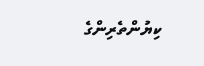ކިޔުންތެރިންގެ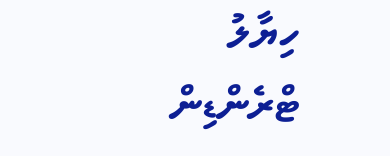ހިޔާލު
ޓްރެންޑިން